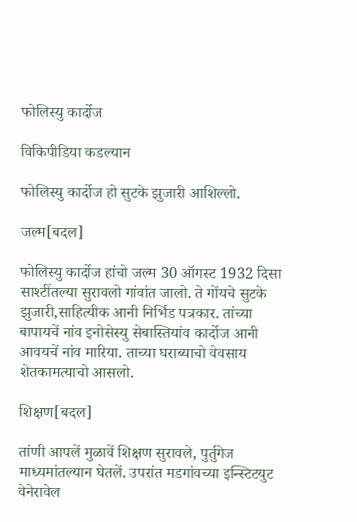फोलिस्यु कार्दोज

विकिपीडिया कडल्यान

फोलिस्यु कार्दोज हो सुटके झुजारी आशिल्लो.

जल्म[बदल]

फोलिस्यु कार्दोज हांचो जल्म 30 ऑगस्ट 1932 दिसा साश्टींतल्या सुरावलो गांवांत जालो. ते गोंयचे सुटके झुजारी,साहित्यीक आनी निर्भिड पत्रकार. तांच्या बापायचें नांव इनोसेस्यु सेबास्तियांव कार्दोज आनी आवयचें नांव मारिया. ताच्या घराब्याचो वेवसाय शेतकामत्याचो आसलो.

शिक्षण[बदल]

तांणी आपलें मुळावें शिक्षण सुरावले, पुर्तुगेज माध्यमांतल्यान घेतलें. उपरांत मडगांवच्या इन्स्टिटयुट वेनेरावेल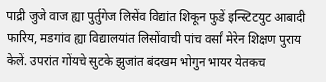पाद्री जुजे वाज ह्या पुर्तुगेज लिसेंव विद्यांत शिकून फुडें इन्स्टिटयुट आबादी फारिय, मडगांव ह्या विद्यालयांत लिसोंवाची पांच वर्सां मेरेन शिक्षण पुराय केलें. उपरांत गोंयचे सुटके झुजांत बंदखम भोगुन भायर येतकच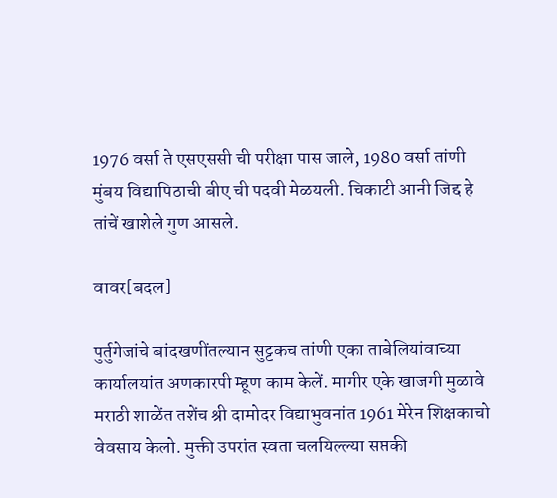1976 वर्सा ते एसएससी ची परीक्षा पास जाले, 1980 वर्सा तांणी मुंबय विद्यापिठाची बीए ची पदवी मेळयली. चिकाटी आनी जिद्द हे तांचें खाशेले गुण आसले.

वावर[बदल]

पुर्तुगेजांचे बांदखणींतल्यान सुट्टकच तांणी एका ताबेलियांवाच्या कार्यालयांत अणकारपी म्हूण काम केलें. मागीर एके खाजगी मुळावे मराठी शाळेंत तशेंच श्री दामोदर विद्याभुवनांत 1961 मेरेन शिक्षकाचो वेवसाय केलो. मुक्ती उपरांत स्वता चलयिल्ल्या सप्तकी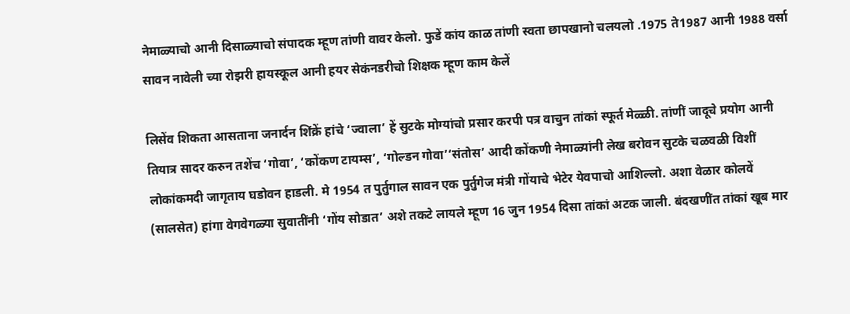नेमाळ्याचो आनी दिसाळ्याचो संपादक म्हूण तांणी वावर केलो. फुडें कांय काळ तांणी स्वता छापखानो चलयलो .1975 ते1987 आनी 1988 वर्सा सावन नावेली च्या रोझरी हायस्कूल आनी हयर सेकंनडरीचो शिक्षक म्हूण काम केलें

लिसेंव शिकता आसताना जनार्दन शिंक्रें हांचे ‘ज्वाला’ हें सुटके मोग्यांचो प्रसार करपी पत्र वाचुन तांकां स्फूर्त मेळ्ळी. तांणीं जादूचे प्रयोग आनी तियात्र सादर करुन तशेंच ‘गोवा’, ‘कोंकण टायम्स’, ‘गोल्डन गोवा’‘संतोस’ आदी कोंकणी नेमाळ्यांनी लेख बरोवन सुटके चळवळी विशीं लोकांकमदी जागृताय घडोवन हाडली. मे 1954 त पुर्तुगाल सावन एक पुर्तुगेज मंत्री गोंयाचे भेटेर येवपाचो आशिल्लो. अशा वेळार कोलवें (सालसेत) हांगा वेगवेगळ्या सुवातींनी ‘गोंय सोडात’ अशे तकटे लायले म्हूण 16 जुन 1954 दिसा तांकां अटक जाली. बंदखणींत तांकां खूब मार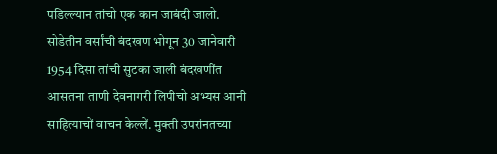पडिल्ल्यान तांचो एक कान जाबंदी जालो. सोडेतीन वर्सांची बंदखण भोगून 30 जानेवारी 1954 दिसा तांची सुटका जाली बंदखणींत आसतना ताणी देवनागरी लिपीचो अभ्यस आनी साहित्याचों वाचन केल्लें. मुक्ती उपरांनतच्या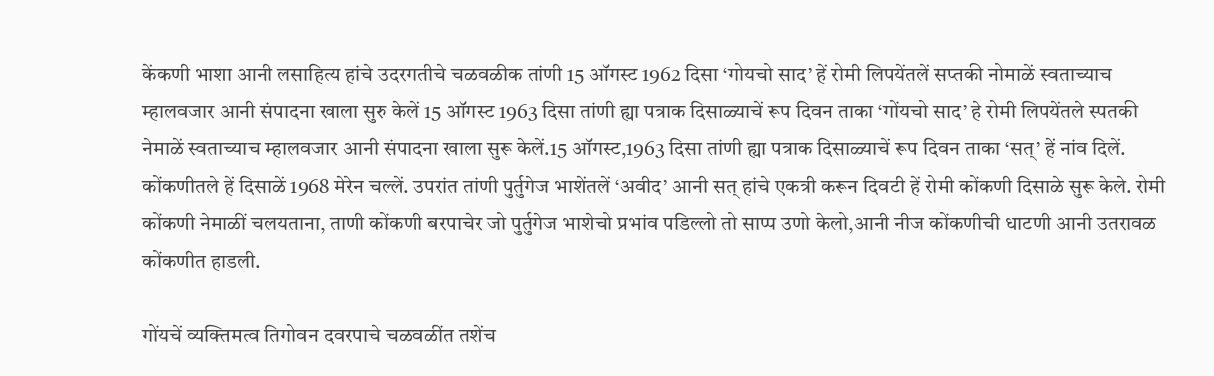केंकणी भाशा आनी लसाहित्य हांचे उदरगतीचे चळवळीक तांणी 15 ऑगस्ट 1962 दिसा ‘गोयचो साद’ हें रोमी लिपयेंतलें सप्तकी नोमाळें स्वताच्याच म्हालवजार आनी संपादना खाला सुरु केलें 15 ऑगस्ट 1963 दिसा तांणी ह्या पत्राक दिसाळ्याचें रूप दिवन ताका ‘गोंयचो साद’ हे रोमी लिपयेंतले स्पतकी नेमाळें स्वताच्याच म्हालवजार आनी संपादना खाला सुरू केलें.15 ऑगस्ट,1963 दिसा तांणी ह्या पत्राक दिसाळ्याचें रूप दिवन ताका ‘सत्’ हें नांव दिलें. कोंकणीतले हें दिसाळें 1968 मेरेन चल्लें. उपरांत तांणी पुर्तुगेज भाशेंतलें ‘अवीद’ आनी सत् हांचे एकत्री करून दिवटी हें रोमी कोंकणी दिसाळे सुरू केले. रोमी कोंकणी नेमाळीं चलयताना, ताणी कोंकणी बरपाचेर जो पुर्तुगेज भाशेचो प्रभांव पडिल्लो तो साप्प उणो केलो,आनी नीज कोंकणीची धाटणी आनी उतरावळ कोंकणीत हाडली.

गोंयचें व्यक्तिमत्व तिगोवन दवरपाचे चळवळींत तशेंच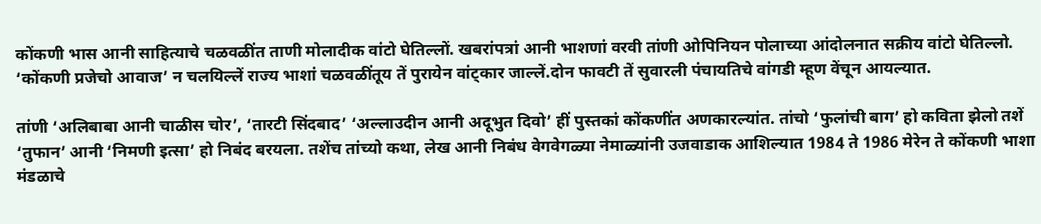कोंकणी भास आनी साहित्याचे चळवळींत ताणी मोलादीक वांटो घेतिल्लों. खबरांपत्रां आनी भाशणां वरवी तांणी ओपिनियन पोलाच्या आंदोलनात सक्रीय वांटो घेतिल्लो. ‘कोंकणी प्रजेचो आवाज’ न चलयिल्लें राज्य भाशां चळवळींतूय तें पुरायेन वांट्कार जाल्लें.दोन फावटी तें सुवारली पंचायतिचे वांगडी म्हूण वेंचून आयल्यात.

तांणी ‘अलिबाबा आनी चाळीस चोर’, ‘तारटी सिंदबाद’ ‘अल्लाउदीन आनी अदूभुत दिवो’ हीं पुस्तकां कोंकणींत अणकारल्यांत. तांचो ‘फुलांची बाग’ हो कविता झेलो तशें ‘तुफान’ आनी ‘निमणी इत्सा’ हो निबंद बरयला. तशेंच तांच्यो कथा, लेख आनी निबंध वेगवेगळ्या नेमाळ्यांनी उजवाडाक आशिल्यात 1984 ते 1986 मेरेन ते कोंकणी भाशा मंडळाचे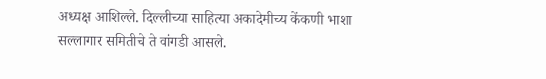अध्यक्ष आशिल्ले. दिल्लीच्या साहित्या अकादेमीच्य केंकणी भाशा सल्लागार समितीचे ते वांगडी आसले.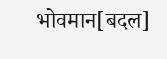भोवमान[बदल]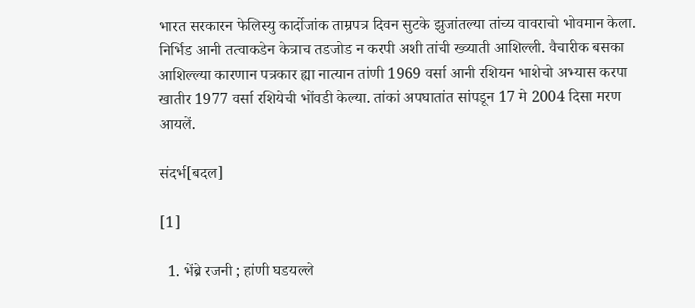भारत सरकारन फेलिस्यु कार्दोजांक ताम्रपत्र दिवन सुटके झुजांतल्या तांच्य वावराचो भोवमान केला. निर्भिड आनी तत्वाकडेन केत्राच तडजोड न करपी अशी तांची ख्व्याती आशिल्ली. वैचारीक बसका आशिल्ल्या कारणान पत्रकार ह्या नात्यान तांणी 1969 वर्सा आनी रशियन भाशेचो अभ्यास करपा खातीर 1977 वर्सा रशियेची भोंवडी केल्या. तांकां अपघातांत सांपडून 17 मे 2004 दिसा मरण आयलें.

संदर्भ[बदल]

[1]

  1. भेंब्रे रजनी ; हांणी घडयल्ले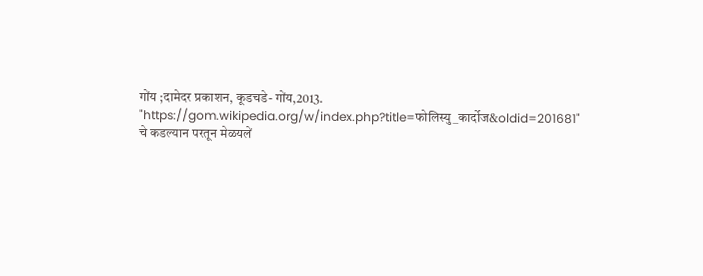गोंय ;दामेदर प्रकाशन, कूडचडे- गोंय,2013.
"https://gom.wikipedia.org/w/index.php?title=फोलिस्यु_कार्दोज&oldid=201681" चे कडल्यान परतून मेळयलें